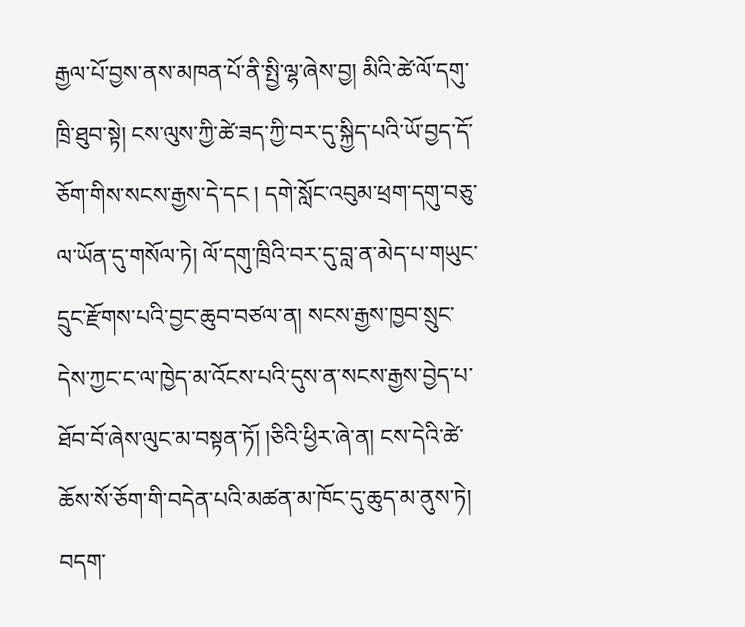རྒྱལ་པོ་བྱས་ནས་མཁན་པོ་ནི་སྤྱི་ལྷ་ཞེས་བྱ། མིའི་ཚེ་ལོ་དགུ་ཁྲི་ཐུབ་སྟེ། ངས་ལུས་ཀྱི་ཚེ་ཟད་ཀྱི་བར་དུ་སྐྱིད་པའི་ཡོ་བྱད་དོ་ཅོག་གིས་སངས་རྒྱས་དེ་དང ། དགེ་སློང་འབུམ་ཕྲག་དགུ་བཅུ་ལ་ཡོན་དུ་གསོལ་ཏེ། ལོ་དགུ་ཁྲིའི་བར་དུ་བླ་ན་མེད་པ་གཡུང་དྲུང་རྫོགས་པའི་བྱང་ཆུབ་བཙལ་ན། སངས་རྒྱས་ཁྱབ་སྲུང་དེས་ཀྱང་ང་ལ་ཁྱེད་མ་འོངས་པའི་དུས་ན་སངས་རྒྱས་བྱེད་པ་ཐོབ་བོ་ཞེས་ལུང་མ་བསྟན་ཏོ། །ཅིའི་ཕྱིར་ཞེ་ན། ངས་དེའི་ཚེ་ཆོས་སོ་ཅོག་གི་བདེན་པའི་མཚན་མ་ཁོང་དུ་ཆུད་མ་ནུས་ཏེ། བདག་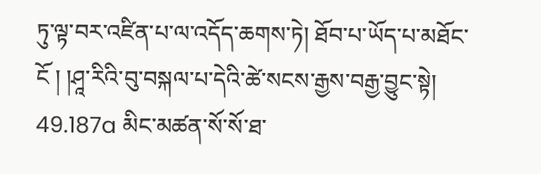ཏུ་ལྟ་བར་འཛིན་པ་ལ་འདོད་ཆགས་ཏེ། ཐོབ་པ་ཡོད་པ་མཐོང་ངོ ། །ཤཱ་རིའི་བུ་བསྐལ་པ་དེའི་ཚེ་སངས་རྒྱས་བརྒྱ་བྱུང་སྟེ། 49.187a མིང་མཚན་སོ་སོ་ཐ་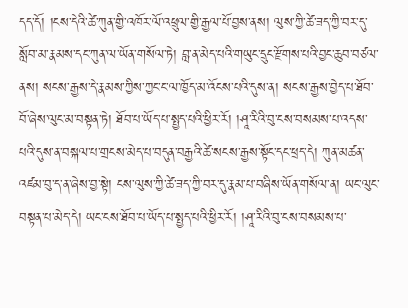དད་དོ། །ངས་དེའི་ཚེ་ཀུན་གྱི་འཁོར་ལོ་འཕྲུལ་གྱི་རྒྱལ་པོ་བྱས་ནས། ལུས་ཀྱི་ཚེ་ཟད་ཀྱི་བར་དུ་སློབ་མ་རྣམས་དང་ཀུན་ལ་ཡོན་གསོལ་ཏེ། བླ་ན་མེད་པའི་གཡུང་དྲུང་རྫོགས་པའི་བྱང་ཆུབ་བཙལ་ནས། སངས་རྒྱས་དེ་རྣམས་ཀྱིས་ཀྱང་ང་ལ་ཁྱོད་མ་འོངས་པའི་དུས་ན། སངས་རྒྱས་བྱེད་པ་ཐོབ་བོ་ཞེས་ལུང་མ་བསྟན་ཏེ། ཐོབ་པ་ཡོད་པ་སྤྱད་པའི་ཕྱིར་རོ། །ཤཱ་རིའི་བུ་ངས་བསམས་པ་འདས་པའི་དུས་ན་བསྐལ་པ་གྲངས་མེད་པ་བདུན་བརྒྱའི་ཚེ་སངས་རྒྱས་སྟོང་དང་ཕྲད་དེ། ཀུན་མཚན་འཛམ་བུ་ད་ན་ཞེས་བྱ་སྟེ། ངས་ལུས་ཀྱི་ཚེ་ཟད་ཀྱི་བར་དུ་རྣམ་པ་བཞིས་ཡོན་གསོལ་ན། ཡང་ལུང་བསྟན་པ་མེད་དེ། ཡང་ངས་ཐོབ་པ་ཡོད་པ་སྤྱད་པའི་ཕྱིར་རོ། །ཤཱ་རིའི་བུ་ངས་བསམས་པ་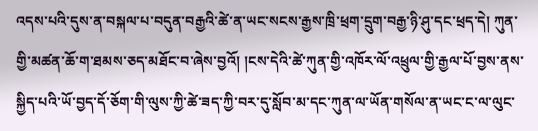འདས་པའི་དུས་ན་བསྐལ་པ་བདུན་བརྒྱའི་ཚེ་ན་ཡང་སངས་རྒྱས་ཁྲི་ཕྲག་དྲུག་བརྒྱ་ཉི་ཤུ་དང་ཕྲད་དེ། ཀུན་གྱི་མཚན་ཆོ་ག་ཐམས་ཅད་མཐོང་བ་ཞེས་བྱའོ། །ངས་དེའི་ཚེ་ཀུན་གྱི་འཁོར་ལོ་འཕྲུལ་གྱི་རྒྱལ་པོ་བྱས་ནས་སྐྱིད་པའི་ཡོ་བྱད་དོ་ཅོག་གི་ལུས་ཀྱི་ཚེ་ཟད་ཀྱི་བར་དུ་སློབ་མ་དང་ཀུན་ལ་ཡོན་གསོལ་ན་ཡང་ང་ལ་ལུང་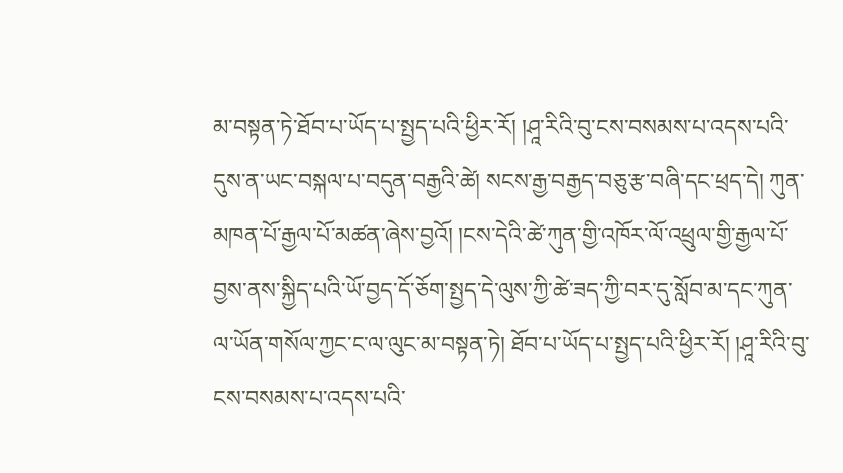མ་བསྟན་ཏེ་ཐོབ་པ་ཡོད་པ་སྤྱད་པའི་ཕྱིར་རོ། །ཤཱ་རིའི་བུ་ངས་བསམས་པ་འདས་པའི་དུས་ན་ཡང་བསྐལ་པ་བདུན་བརྒྱའི་ཚེ། སངས་རྒྱ་བརྒྱད་བཅུ་རྩ་བཞི་དང་ཕྲད་དེ། ཀུན་མཁན་པོ་རྒྱལ་པོ་མཚན་ཞེས་བྱའོ། །ངས་དེའི་ཚེ་ཀུན་གྱི་འཁོར་ལོ་འཕྲུལ་གྱི་རྒྱལ་པོ་བྱས་ནས་སྐྱིད་པའི་ཡོ་བྱད་དོ་ཅོག་སྤྱད་དེ་ལུས་ཀྱི་ཚེ་ཟད་ཀྱི་བར་དུ་སློབ་མ་དང་ཀུན་ལ་ཡོན་གསོལ་ཀྱང་ང་ལ་ལུང་མ་བསྟན་ཏེ། ཐོབ་པ་ཡོད་པ་སྤྱད་པའི་ཕྱིར་རོ། །ཤཱ་རིའི་བུ་ངས་བསམས་པ་འདས་པའི་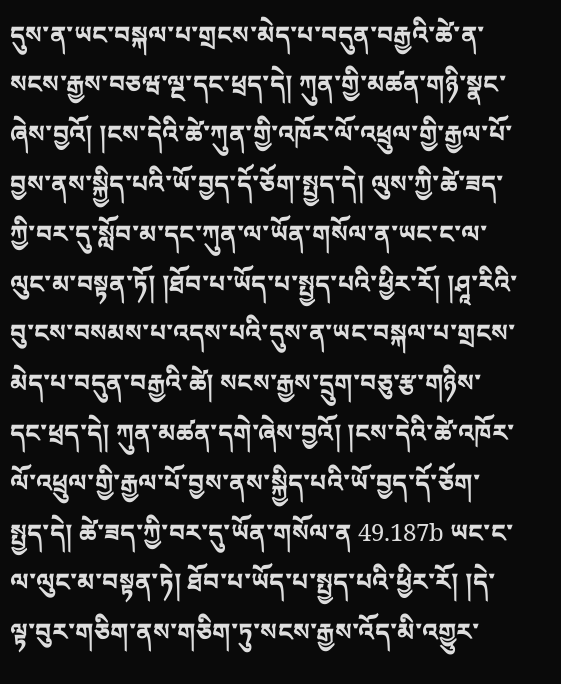དུས་ན་ཡང་བསྐལ་པ་གྲངས་མེད་པ་བདུན་བརྒྱའི་ཚེ་ན་སངས་རྒྱས་བཅཝ་ལྔ་དང་ཕྲད་དེ། ཀུན་གྱི་མཚན་གཉི་སྣང་ཞེས་བྱའོ། །ངས་དེའི་ཚེ་ཀུན་གྱི་འཁོར་ལོ་འཕྲུལ་གྱི་རྒྱལ་པོ་བྱས་ནས་སྐྱིད་པའི་ཡོ་བྱད་དོ་ཅོག་སྤྱད་དེ། ལུས་ཀྱི་ཚེ་ཟད་ཀྱི་བར་དུ་སློབ་མ་དང་ཀུན་ལ་ཡོན་གསོལ་ན་ཡང་ང་ལ་ལུང་མ་བསྟན་ཏོ། །ཐོབ་པ་ཡོད་པ་སྤྱད་པའི་ཕྱིར་རོ། །ཤཱ་རིའི་བུ་ངས་བསམས་པ་འདས་པའི་དུས་ན་ཡང་བསྐལ་པ་གྲངས་མེད་པ་བདུན་བརྒྱའི་ཚེ། སངས་རྒྱས་དྲུག་བཅུ་རྩ་གཉིས་དང་ཕྲད་དེ། ཀུན་མཚན་དགེ་ཞེས་བྱའོ། །ངས་དེའི་ཚེ་འཁོར་ལོ་འཕྲུལ་གྱི་རྒྱལ་པོ་བྱས་ནས་སྐྱིད་པའི་ཡོ་བྱད་དོ་ཅོག་སྤྱད་དེ། ཚེ་ཟད་ཀྱི་བར་དུ་ཡོན་གསོལ་ན 49.187b ཡང་ང་ལ་ལུང་མ་བསྟན་ཏེ། ཐོབ་པ་ཡོད་པ་སྤྱད་པའི་ཕྱིར་རོ། །དེ་ལྟ་བུར་གཅིག་ནས་གཅིག་ཏུ་སངས་རྒྱས་འོད་མི་འགྱུར་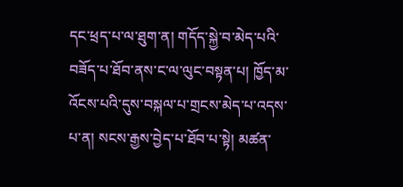དང་ཕྲད་པ་ལ་ཐུག་ན། གདོད་སྐྱེ་བ་མེད་པའི་བཟོད་པ་ཐོབ་ནས་ང་ལ་ལུང་བསྟན་པ། ཁྱོད་མ་འོངས་པའི་དུས་བསྐལ་པ་གྲངས་མེད་པ་འདས་པ་ན། སངས་རྒྱས་བྱེད་པ་ཐོབ་པ་སྟེ། མཚན་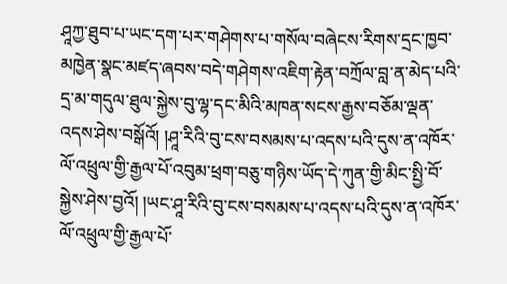ཤཱཀྱ་ཐུབ་པ་ཡང་དག་པར་གཤེགས་པ་གསོལ་བཞེངས་རིགས་དྲང་ཁྱབ་མཁྱེན་སྣང་མཛད་ཞབས་བདེ་གཤེགས་འཇིག་རྟེན་བཀྲོལ་བླ་ན་མེད་པའི་དྲ་མ་གདུལ་ཐུལ་སྐྱེས་བུ་ལྷ་དང་མིའི་མཁན་སངས་རྒྱས་བཅོམ་ལྡན་འདས་ཤེས་བསྒོའོ། །ཤཱ་རིའི་བུ་ངས་བསམས་པ་འདས་པའི་དུས་ན་འཁོར་ལོ་འཕྲུལ་གྱི་རྒྱལ་པོ་འབུམ་ཕྲག་བཅུ་གཉིས་ཡོད་དེ་ཀུན་གྱི་མིང་སྤྱི་བོ་སྐྱེས་ཤེས་བྱའོ། །ཡང་ཤཱ་རིའི་བུ་ངས་བསམས་པ་འདས་པའི་དུས་ན་འཁོར་ལོ་འཕྲུལ་གྱི་རྒྱལ་པོ་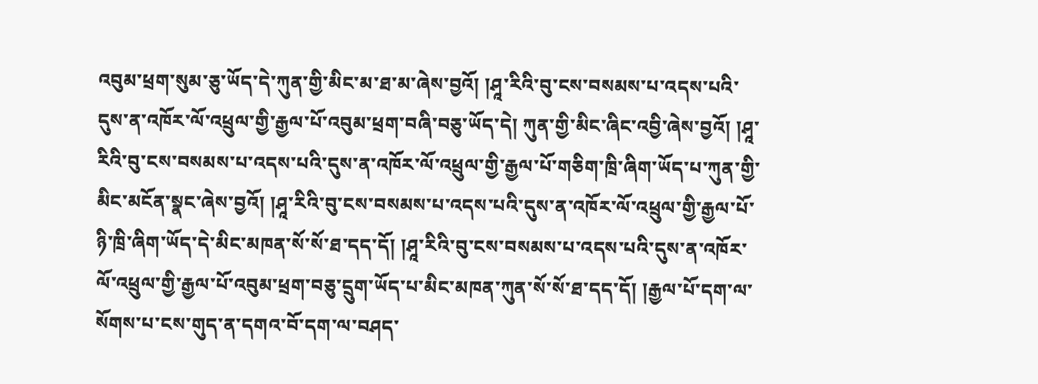འབུམ་ཕྲག་སུམ་ཅུ་ཡོད་དེ་ཀུན་གྱི་མིང་མ་ཐ་མ་ཞེས་བྱའོ། །ཤཱ་རིའི་བུ་ངས་བསམས་པ་འདས་པའི་དུས་ན་འཁོར་ལོ་འཕྲུལ་གྱི་རྒྱལ་པོ་འབུམ་ཕྲག་བཞི་བཅུ་ཡོད་དེ། ཀུན་གྱི་མིང་ཞིང་འབྱི་ཞེས་བྱའོ། །ཤཱ་རིའི་བུ་ངས་བསམས་པ་འདས་པའི་དུས་ན་འཁོར་ལོ་འཕྲུལ་གྱི་རྒྱལ་པོ་གཅིག་ཁྲི་ཞིག་ཡོད་པ་ཀུན་གྱི་མིང་མངོན་སྣང་ཞེས་བྱའོ། །ཤཱ་རིའི་བུ་ངས་བསམས་པ་འདས་པའི་དུས་ན་འཁོར་ལོ་འཕྲུལ་གྱི་རྒྱལ་པོ་ཉི་ཁྲི་ཞིག་ཡོད་དེ་མིང་མཁན་སོ་སོ་ཐ་དད་དོ། །ཤཱ་རིའི་བུ་ངས་བསམས་པ་འདས་པའི་དུས་ན་འཁོར་ལོ་འཕྲུལ་གྱི་རྒྱལ་པོ་འབུམ་ཕྲག་བཅུ་དྲུག་ཡོད་པ་མིང་མཁན་ཀུན་སོ་སོ་ཐ་དད་དོ། །རྒྱལ་པོ་དག་ལ་སོགས་པ་ངས་གུད་ན་དགའ་བོ་དག་ལ་བཤད་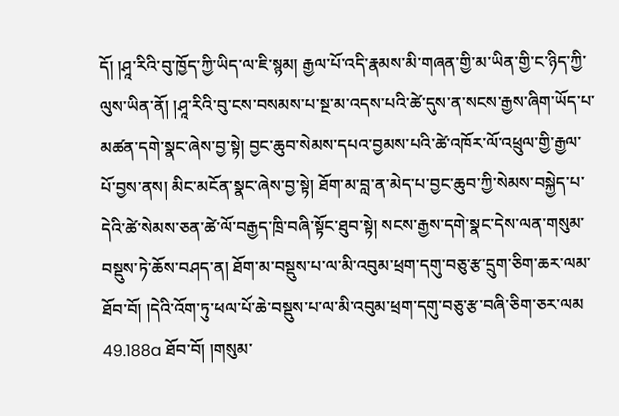དོ། །ཤཱ་རིའི་བུ་ཁྱོད་ཀྱི་ཡིད་ལ་ཇི་སྙམ། རྒྱལ་པོ་འདི་རྣམས་མི་གཞན་གྱི་མ་ཡིན་གྱི་ང་ཉིད་ཀྱི་ལུས་ཡིན་ནོ། །ཤཱ་རིའི་བུ་ངས་བསམས་པ་སྔ་མ་འདས་པའི་ཚེ་དུས་ན་སངས་རྒྱས་ཞིག་ཡོད་པ་མཚན་དགེ་སྣང་ཞེས་བྱ་སྟེ། བྱང་ཆུབ་སེམས་དཔའ་བྱམས་པའི་ཚེ་འཁོར་ལོ་འཕྲུལ་གྱི་རྒྱལ་པོ་བྱས་ནས། མིང་མངོན་སྣང་ཞེས་བྱ་སྟེ། ཐོག་མ་བླ་ན་མེད་པ་བྱང་ཆུབ་ཀྱི་སེམས་བསྐྱེད་པ་དེའི་ཚེ་སེམས་ཅན་ཚེ་ལོ་བརྒྱད་ཁྲི་བཞི་སྟོང་ཐུབ་སྟེ། སངས་རྒྱས་དགེ་སྣང་དེས་ལན་གསུམ་བསྡུས་ཏེ་ཆོས་བཤད་ན། ཐོག་མ་བསྡུས་པ་ལ་མི་འབུམ་ཕྲག་དགུ་བཅུ་རྩ་དྲུག་ཅིག་ཆར་ལམ་ཐོབ་བོ། །དེའི་འོག་ཏུ་ཕལ་པོ་ཆེ་བསྡུས་པ་ལ་མི་འབུམ་ཕྲག་དགུ་བཅུ་རྩ་བཞི་ཅིག་ཅར་ལམ 49.188a ཐོབ་བོ། །གསུམ་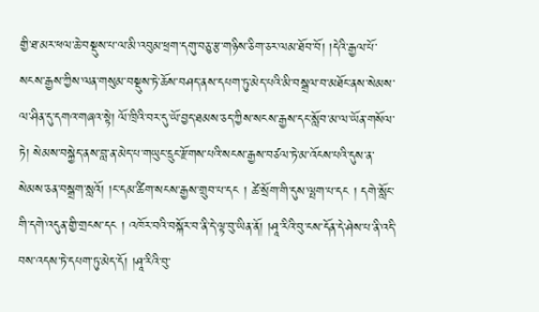གྱི་ཐ་མར་ཕལ་ཆེ་བསྡུས་པ་ལ་མི་འབུམ་ཕྲག་དགུ་བཅུ་རྩ་གཉིས་ཅིག་ཅར་ལམ་ཐོབ་བོ། །དེའི་རྒྱལ་པོ་སངས་རྒྱས་ཀྱིས་ལན་གསུམ་བསྡུས་ཏེ་ཆོས་བཤད་ནས་དཔག་ཏུ་མེད་པའི་མི་བསྒྲལ་བ་མཐོང་ནས་སེམས་ལ་ཤིན་དུ་དགའ་གཞའ་སྟེ། ལོ་ཁྲིའི་བར་དུ་ཡོ་བྱད་ཐམས་ཅད་ཀྱིས་སངས་རྒྱས་དང་སློབ་མ་ལ་ཡོན་གསོལ་ཏེ། སེམས་བསྐྱེད་ནས་བླ་ན་མེད་པ་གཡུང་དྲུང་རྫོགས་པའི་སངས་རྒྱས་བཙལ་ཏེ་མ་འོངས་པའི་དུས་ན་སེམས་ཅན་བསྒྲག་སླའོ། །ང་དམ་ཚིག་སངས་རྒྱས་གྲུབ་པ་དང ། ཚེ་སྲོག་གི་དུས་ལྤག་པ་དང ། དགེ་སློང་གི་དགེ་འདུན་གྱི་གྲངས་དང ། འཁོར་བའི་བསྐོར་བ་ནི་དེ་ལྟ་བུ་ཡིན་ནོ། །ཤཱ་རིའི་བུ་ངས་དོན་དེ་ཤེས་པ་ནི་འདི་བས་འདས་ཏེ་དཔག་ཏུ་མེད་དོ། །ཤཱ་རིའི་བུ་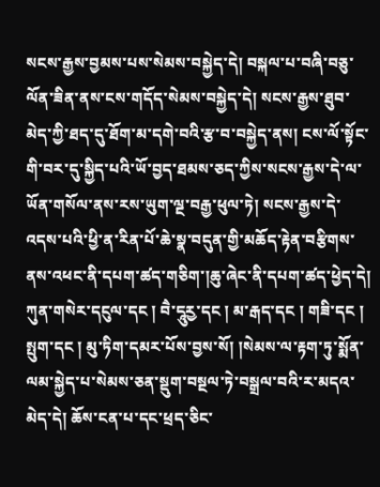སངས་རྒྱས་བྱམས་པས་སེམས་བསྐྱེད་དེ། བསྐལ་པ་བཞི་བཅུ་ལོན་ཟིན་ནས་ངས་གདོད་སེམས་བསྐྱེད་དེ། སངས་རྒྱས་ཐུབ་མེད་ཀྱི་ཐད་དུ་ཐོག་མ་དགེ་བའི་རྩ་བ་བསྐྱེད་ནས། ངས་ལོ་སྟོང་གི་བར་དུ་སྐྱིད་པའི་ཡོ་བྱད་ཐམས་ཅད་ཀྱིས་སངས་རྒྱས་དེ་ལ་ཡོན་གསོལ་ནས་རས་ཡུག་ལྔ་བརྒྱ་ཕུལ་ཏེ། སངས་རྒྱས་དེ་འདས་པའི་ཕྱི་ན་རིན་པོ་ཆེ་སྣ་བདུན་གྱི་མཆོད་རྟེན་བརྩིགས་ནས་འཕང་ནི་དཔག་ཚད་གཅིག་།ཆུ་ཞེང་ནི་དཔག་ཚད་ཕྱེད་དེ། ཀུན་གསེར་དངུལ་དང ། བཻ་དཱུརྱ་དང ། མ་རྒད་དང ། གཟི་དང ། སྤུག་དང ། མུ་ཏིག་དམར་པོས་བྱས་སོ། །སེམས་ལ་རྟག་ཏུ་སྨོན་ལམ་སྐྱེད་པ་སེམས་ཅན་སྡུག་བསྔལ་ཏེ་བསྒྲལ་བའི་ར་མདའ་མེད་དེ། ཆོས་ངན་པ་དང་ཕྲད་ཅིང་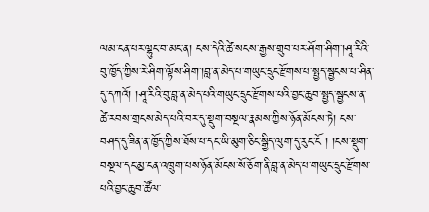ལམ་ངན་པར་ལྷུང་བ་མང་ན། ངས་དེའི་ཚེ་སངས་རྒྱས་གྲུབ་པར་ཤོག་ཤིག་།ཤཱ་རིའི་བུ་ཁྱོད་ཀྱིས་རེ་ཤིག་ལྟོས་ཤིག་།བླ་ན་མེད་པ་གཡུང་དྲུང་རྫོགས་པ་སྤྱད་སྦྱངས་པ་ཤིན་དུ་དཀའོ། །ཤཱ་རིའི་བུ་བླ་ན་མེད་པའི་གཡུང་དྲུང་རྫོགས་པའི་བྱང་ཆུབ་སྤྱད་སྦྱངས་ན་ཚེ་རབས་གྲངས་མེད་པའི་བར་དུ་སྡུག་བསྔལ་རྣམས་ཀྱིས་ཉོན་མོངས་ཏེ། ངས་བཤད་དུ་ཟིན་ན་ཁྱོད་ཀྱིས་ཐོས་པ་དང་ཡི་མུག་ཅིང་སྒྱིད་ལུག་དུ་རུང་ངོ ། །ངས་སྡུག་བསྔལ་དང་མྱ་ངན་འཁྲུག་པས་ཉོན་མོངས་སོ་ཅོག་ནི་བླ་ན་མེད་པ་གཡུང་དྲུང་རྫོགས་པའི་བྱང་ཆུབ་ཚོལ་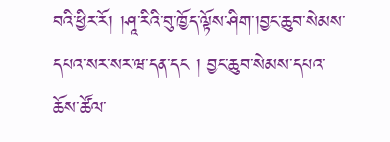བའི་ཕྱིར་རོ། །ཤཱ་རིའི་བུ་ཁྱོད་ལྟོས་ཤིག་།བྱང་ཆུབ་སེམས་དཔའ་སར་སར་ཝ་དན་དང ། བྱང་ཆུབ་སེམས་དཔའ་ཆོས་ཚོལ་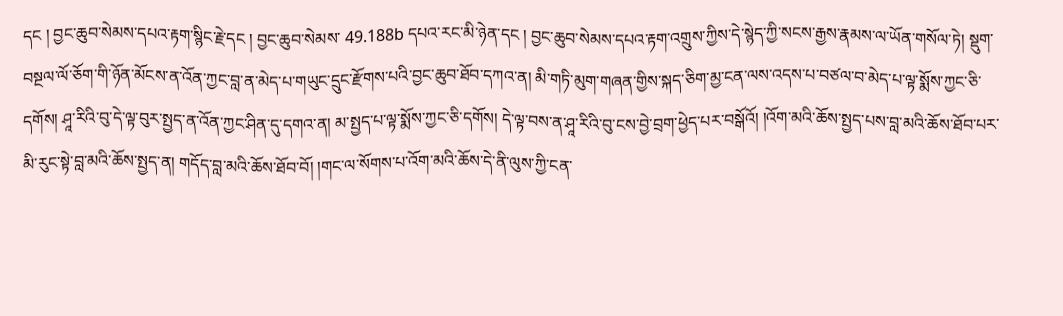དང ། བྱང་ཆུབ་སེམས་དཔའ་རྟག་སྙིང་རྗེ་དང ། བྱང་ཆུབ་སེམས་ 49.188b དཔའ་རང་མི་ཉེན་དང ། བྱང་ཆུབ་སེམས་དཔའ་རྟག་འགྲུས་ཀྱིས་དེ་སྙེད་ཀྱི་སངས་རྒྱས་རྣམས་ལ་ཡོན་གསོལ་ཏེ། སྡུག་བསྔལ་ལོ་ཅོག་གི་ཉོན་མོངས་ན་འོན་ཀྱང་བླ་ན་མེད་པ་གཡུང་དྲུང་རྫོགས་པའི་བྱང་ཆུབ་ཐོབ་དཀའ་ན། མི་གཏི་མུག་གཞན་གྱིས་སྐད་ཅིག་མྱ་ངན་ལས་འདས་པ་བཙལ་བ་མེད་པ་ལྟ་སྨོས་ཀྱང་ཅི་དགོས། ཤཱ་རིའི་བུ་དེ་ལྟ་བུར་སྤྱད་ན་འོན་ཀྱང་ཤིན་དུ་དགའ་ན། མ་སྤྱད་པ་ལྟ་སྨོས་ཀྱང་ཅི་དགོས། དེ་ལྟ་བས་ན་ཤཱ་རིའི་བུ་ངས་བྱེ་བྲག་ཕྱེད་པར་བསྒོའོ། །འོག་མའི་ཆོས་སྤྱད་པས་བླ་མའི་ཆོས་ཐོབ་པར་མི་རུང་སྟེ་བླ་མའི་ཆོས་སྤྱད་ན། གདོད་བླ་མའི་ཆོས་ཐོབ་བོ། །གང་ལ་སོགས་པ་འོག་མའི་ཆོས་དེ་ནི་ལུས་ཀྱི་ངན་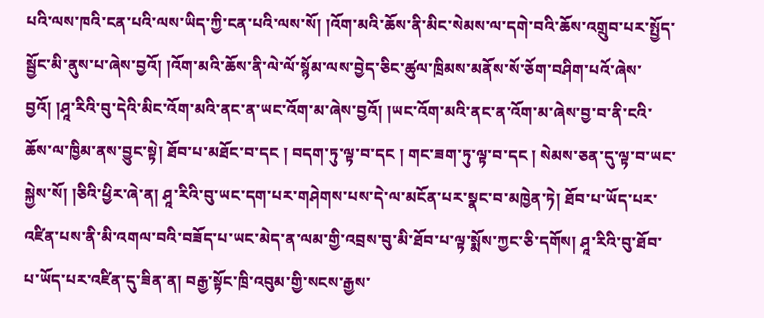པའི་ལས་ཁའི་ངན་པའི་ལས་ཡིད་ཀྱི་ངན་པའི་ལས་སོ། །འོག་མའི་ཆོས་ནི་མིང་སེམས་ལ་དགེ་བའི་ཆོས་འགྲུབ་པར་སྤྱོད་སྦྱོང་མི་ནུས་པ་ཞེས་བྱའོ། །འོག་མའི་ཆོས་ནི་ལེ་ལོ་སྙོམ་ལས་བྱེད་ཅིང་ཚུལ་ཁྲིམས་མནོས་སོ་ཅོག་བཤིག་པའོ་ཞེས་བྱའོ། །ཤཱ་རིའི་བུ་དེའི་མིང་འོག་མའི་ནང་ན་ཡང་འོག་མ་ཞེས་བྱའོ། །ཡང་འོག་མའི་ནང་ན་འོག་མ་ཞེས་བྱ་བ་ནི་ངའི་ཆོས་ལ་ཁྱིམ་ནས་བྱུང་སྟེ། ཐོབ་པ་མཐོང་བ་དང ། བདག་ཏུ་ལྟ་བ་དང ། གང་ཟག་ཏུ་ལྟ་བ་དང ། སེམས་ཅན་དུ་ལྟ་བ་ཡང་སྐྱེས་སོ། །ཅིའི་ཕྱིར་ཞེ་ན། ཤཱ་རིའི་བུ་ཡང་དག་པར་གཤེགས་པས་དེ་ལ་མངོན་པར་སྣང་བ་མཁྱེན་ཏེ། ཐོབ་པ་ཡོད་པར་འཛིན་པས་ནི་མི་འགལ་བའི་བཟོད་པ་ཡང་མེད་ན་ལམ་གྱི་འབྲས་བུ་མི་ཐོབ་པ་ལྟ་སྨོས་ཀྱང་ཅི་དགོས། ཤཱ་རིའི་བུ་ཐོབ་པ་ཡོད་པར་འཛིན་དུ་ཟིན་ན། བརྒྱ་སྟོང་ཁྲི་འབུམ་གྱི་སངས་རྒྱས་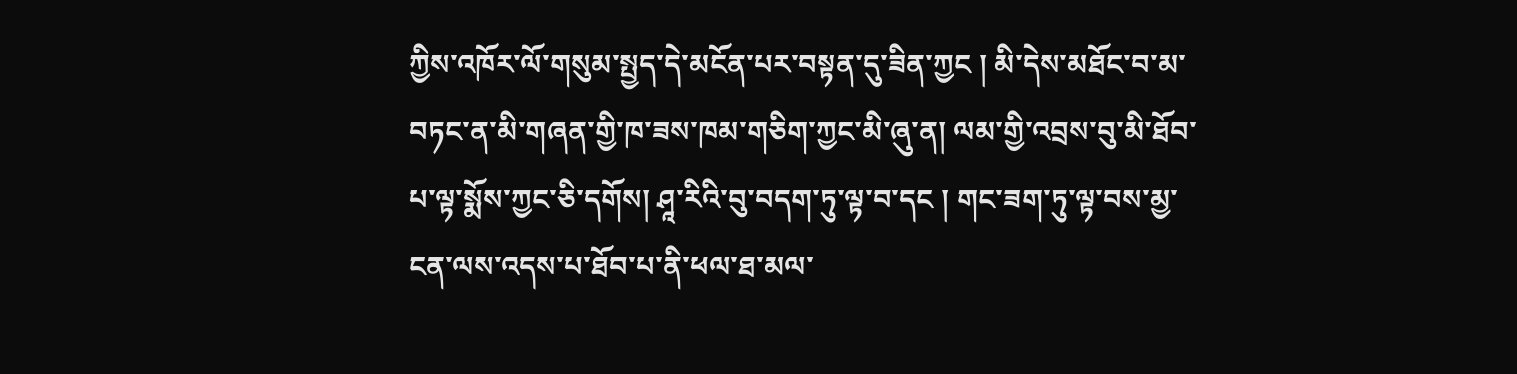ཀྱིས་འཁོར་ལོ་གསུམ་སྤྱད་དེ་མངོན་པར་བསྟན་དུ་ཟིན་ཀྱང ། མི་དེས་མཐོང་བ་མ་བཏང་ན་མི་གཞན་གྱི་ཁ་ཟས་ཁམ་གཅིག་ཀྱང་མི་ཞུ་ན། ལམ་གྱི་འབྲས་བུ་མི་ཐོབ་པ་ལྟ་སྨོས་ཀྱང་ཅི་དགོས། ཤཱ་རིའི་བུ་བདག་ཏུ་ལྟ་བ་དང ། གང་ཟག་ཏུ་ལྟ་བས་མྱ་ངན་ལས་འདས་པ་ཐོབ་པ་ནི་ཕལ་ཐ་མལ་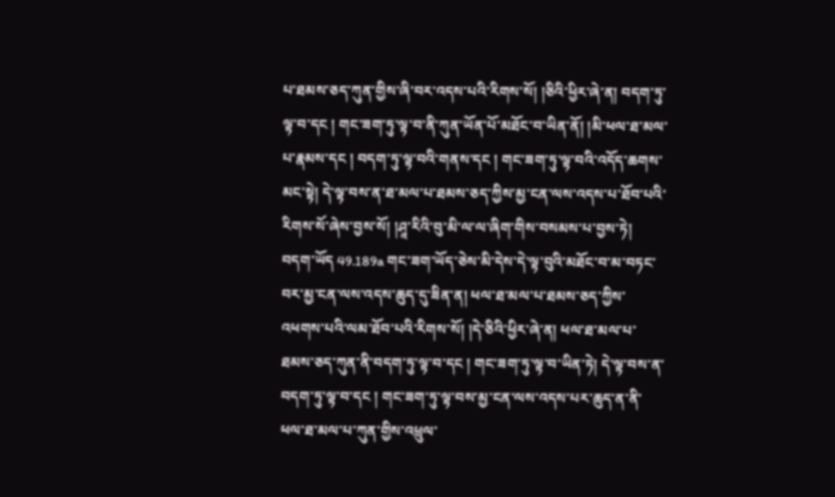པ་ཐམས་ཅད་ཀུན་གྱིས་ཞི་བར་འདས་པའི་རིགས་སོ། །ཅིའི་ཕྱིར་ཞེ་ན། བདག་ཏུ་ལྟ་བ་དང ། གང་ཟག་ཏུ་ལྟ་བ་ནི་ཀུན་ཡོན་པོ་མཐོང་བ་ཡིན་ནོ། །མི་ཕལ་ཐ་མལ་པ་རྣམས་དང ། བདག་ཏུ་ལྟ་བའི་གནས་དང ། གང་ཟག་ཏུ་ལྟ་བའི་འདོད་ཆགས་མང་སྟེ། དེ་ལྟ་བས་ན་ཐ་མལ་པ་ཐམས་ཅད་ཀྱིས་མྱ་ངན་ལས་འདས་པ་ཐོབ་པའི་རིགས་སོ་ཞེས་བྱས་སོ། །ཤཱ་རིའི་བུ་མི་ལ་ལ་ཞིག་གིས་བསམས་པ་བྱས་ཏེ། བདག་ཡོད 49.189a གང་ཟག་ཡོད་ཅེས་མི་དེས་དེ་ལྟ་བུའི་མཐོང་བ་མ་བཏང་བར་མྱ་ངན་ལས་འདས་ཆུད་དུ་ཟིན་ན། ཕལ་ཐ་མལ་པ་ཐམས་ཅད་ཀྱིས་འཕགས་པའི་ལམ་ཐོབ་པའི་རིགས་སོ། །དེ་ཅིའི་ཕྱིར་ཞེ་ན། ཕལ་ཐ་མལ་པ་ཐམས་ཅད་ཀུན་ནི་བདག་ཏུ་ལྟ་བ་དང ། གང་ཟག་ཏུ་ལྟ་བ་ཡིན་ཏེ། དེ་ལྟ་བས་ན་བདག་ཏུ་ལྟ་བ་དང ། གང་ཟག་ཏུ་ལྟ་བས་མྱ་ངན་ལས་འདས་པར་ཆུད་ན་ནི་ཕལ་ཐ་མལ་པ་ཀུན་གྱིས་འཕྲུལ་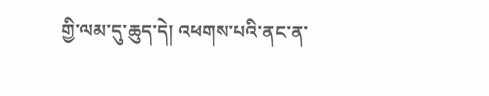གྱི་ལམ་དུ་ཆུད་དེ། འཕགས་པའི་ནང་ན་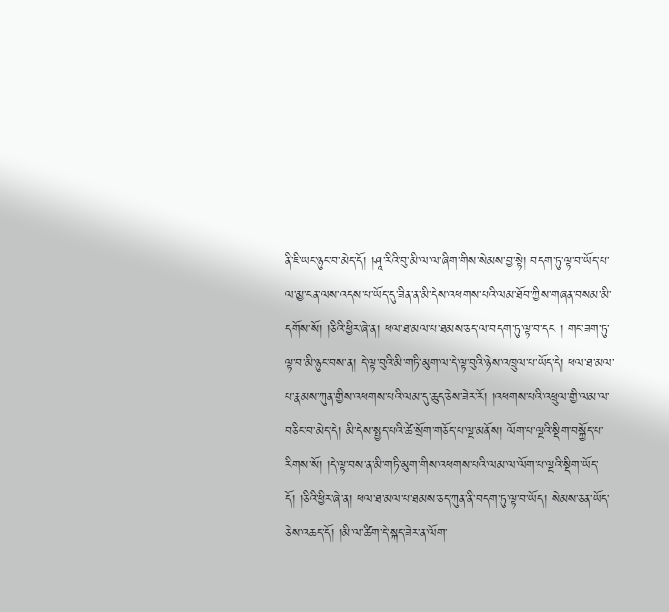ནི་ཇི་ཡང་ཉུང་བ་མེད་དོ། །ཤཱ་རིའི་བུ་མི་ལ་ལ་ཞིག་གིས་སེམས་བྱ་སྟེ། བདག་ཏུ་ལྟ་བ་ཡོད་པ་ལ་མྱ་ངན་ལས་འདས་པ་ཡོད་དུ་ཟིན་ན་མི་དེས་འཕགས་པའི་ལམ་ཐོབ་ཀྱིས་གཞན་བསམ་མི་དགོས་སོ། །ཅིའི་ཕྱིར་ཞེ་ན། ཕལ་ཐ་མལ་པ་ཐམས་ཅད་ལ་བདག་ཏུ་ལྟ་བ་དང ། གང་ཟག་ཏུ་ལྟ་བ་མི་ཉུང་བས་ན། དེ་ལྟ་བུའི་མི་གཏི་མུག་ལ་དེ་ལྟ་བུའི་ཉེས་འཁྲུལ་པ་ཡོད་དེ། ཕལ་ཐ་མལ་པ་རྣམས་ཀུན་གྱིས་འཕགས་པའི་ལམ་དུ་ཆུད་ཅེས་ཟེར་རོ། །འཕགས་པའི་འཕྲུལ་གྱི་ལམ་ལ་བཅིང་བ་མེད་དེ། མི་དེས་སྤྱད་པའི་ཚེ་སྲོག་གཅོད་པ་ལྔ་མནོས། ལོག་པ་ལྔའི་སྡིག་བསྐྱོད་པ་རིགས་སོ། །དེ་ལྟ་བས་ན་མི་གཏི་མུག་གིས་འཕགས་པའི་ལམ་ལ་ལོག་པ་ལྔའི་སྡིག་ཡོད་དོ། །ཅིའི་ཕྱིར་ཞེ་ན། ཕལ་ཐ་མལ་པ་ཐམས་ཅད་ཀུན་ནི་བདག་ཏུ་ལྟ་བ་ཡོད། སེམས་ཅན་ཡོད་ཅེས་འཆད་དོ། །མི་ལ་ཚིག་དེ་སྐད་ཟེར་ན་ལོག་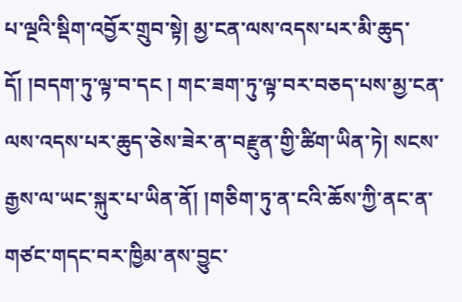པ་ལྔའི་སྡིག་འབྱོར་གྲུབ་སྟེ། མྱ་ངན་ལས་འདས་པར་མི་ཆུད་དོ། །བདག་ཏུ་ལྟ་བ་དང ། གང་ཟག་ཏུ་ལྟ་བར་བཅད་པས་མྱ་ངན་ལས་འདས་པར་ཆུད་ཅེས་ཟེར་ན་བརྫུན་གྱི་ཚིག་ཡིན་ཏེ། སངས་རྒྱས་ལ་ཡང་སྐུར་པ་ཡིན་ནོ། །གཅིག་ཏུ་ན་ངའི་ཆོས་ཀྱི་ནང་ན་གཙང་གདང་བར་ཁྱིམ་ནས་བྱུང་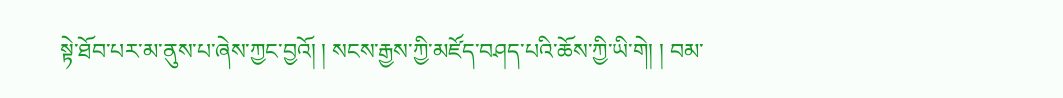སྟེ་ཐོབ་པར་མ་ནུས་པ་ཞེས་ཀྱང་བྱའོ། ། སངས་རྒྱས་ཀྱི་མཛོད་བཤད་པའི་ཆོས་ཀྱི་ཡི་གེ། ། བམ་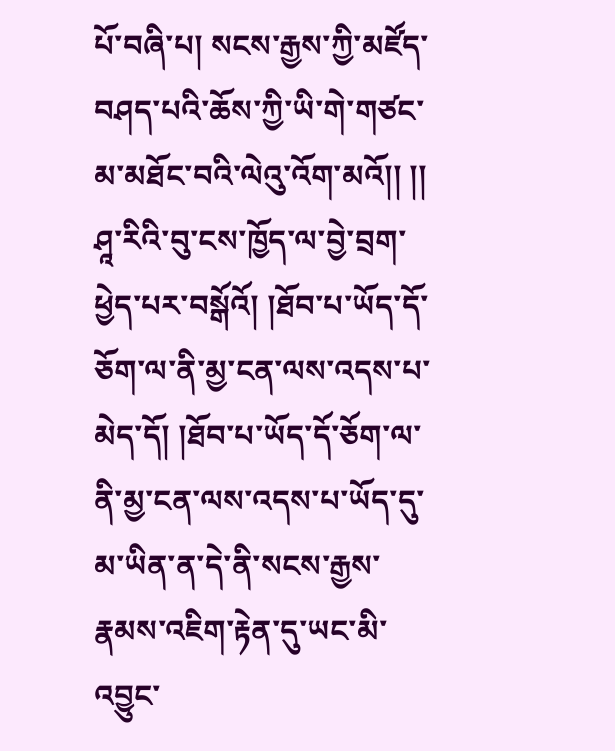པོ་བཞི་པ། སངས་རྒྱས་ཀྱི་མཛོད་བཤད་པའི་ཆོས་ཀྱི་ཡི་གེ་གཙང་མ་མཐོང་བའི་ལེའུ་འོག་མའོ།། །། ཤཱ་རིའི་བུ་ངས་ཁྱོད་ལ་བྱེ་བྲག་ཕྱེད་པར་བསྒོའོ། །ཐོབ་པ་ཡོད་དོ་ཅོག་ལ་ནི་མྱ་ངན་ལས་འདས་པ་མེད་དོ། །ཐོབ་པ་ཡོད་དོ་ཅོག་ལ་ནི་མྱ་ངན་ལས་འདས་པ་ཡོད་དུ་མ་ཡིན་ན་དེ་ནི་སངས་རྒྱས་རྣམས་འཇིག་རྟེན་དུ་ཡང་མི་འབྱུང་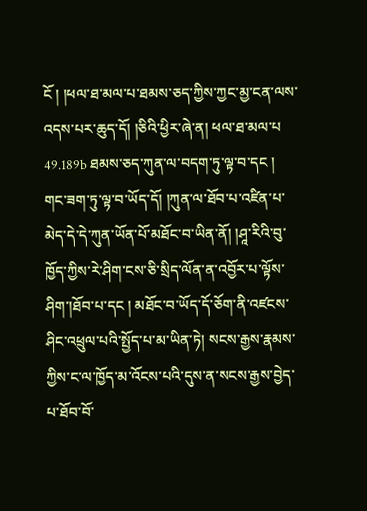ངོ ། །ཕལ་ཐ་མལ་པ་ཐམས་ཅད་ཀྱིས་ཀྱང་མྱ་ངན་ལས་འདས་པར་ཆུད་དོ། །ཅིའི་ཕྱིར་ཞེ་ན། ཕལ་ཐ་མལ་པ 49.189b ཐམས་ཅད་ཀུན་ལ་བདག་ཏུ་ལྟ་བ་དང ། གང་ཟག་ཏུ་ལྟ་བ་ཡོད་དོ། །ཀུན་ལ་ཐོབ་པ་འཛིན་པ་མེད་དེ་དེ་ཀུན་ཡོན་པོ་མཐོང་བ་ཡིན་ནོ། །ཤཱ་རིའི་བུ་ཁྱོད་ཀྱིས་རེ་ཤིག་ངས་ཅི་སྲིད་ལོན་ན་འབྱོར་པ་ལྟོས་ཤིག་།ཐོབ་པ་དང ། མཐོང་བ་ཡོད་དོ་ཅོག་ནི་འཛངས་ཤིང་འཕྲུལ་པའི་སྤྱོད་པ་མ་ཡིན་ཏེ། སངས་རྒྱས་རྣམས་ཀྱིས་ང་ལ་ཁྱོད་མ་འོངས་པའི་དུས་ན་སངས་རྒྱས་བྱེད་པ་ཐོབ་བོ་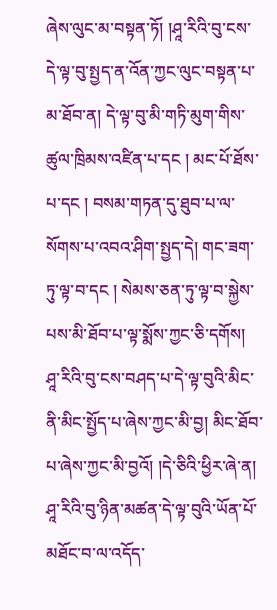ཞེས་ལུང་མ་བསྟན་ཏོ། །ཤཱ་རིའི་བུ་ངས་དེ་ལྟ་བུ་སྤྱད་ན་འོན་ཀྱང་ལུང་བསྟན་པ་མ་ཐོབ་ན། དེ་ལྟ་བུ་མི་གཏི་མུག་གིས་ཚུལ་ཁྲིམས་འཛིན་པ་དང ། མང་པོ་ཐོས་པ་དང ། བསམ་གཏན་དུ་ཐུབ་པ་ལ་སོགས་པ་འབའ་ཤིག་སྤྱད་དེ། གང་ཟག་ཏུ་ལྟ་བ་དང ། སེམས་ཅན་ཏུ་ལྟ་བ་སྐྱེས་པས་མི་ཐོབ་པ་ལྟ་སྨོས་ཀྱང་ཅི་དགོས། ཤཱ་རིའི་བུ་ངས་བཤད་པ་དེ་ལྟ་བུའི་མིང་ནི་མིང་སྤྱོད་པ་ཞེས་ཀྱང་མི་བྱ། མིང་ཐོབ་པ་ཞེས་ཀྱང་མི་བྱའོ། །དེ་ཅིའི་ཕྱིར་ཞེ་ན། ཤཱ་རིའི་བུ་ཉིན་མཚན་དེ་ལྟ་བུའི་ཡོན་པོ་མཐོང་བ་ལ་འདོད་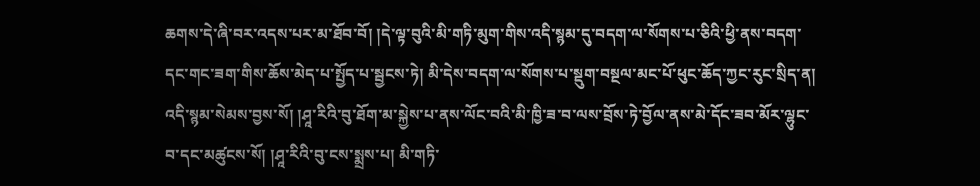ཆགས་དེ་ཞི་བར་འདས་པར་མ་ཐོབ་བོ། །དེ་ལྟ་བུའི་མི་གཏི་མུག་གིས་འདི་སྙམ་དུ་བདག་ལ་སོགས་པ་ཅིའི་ཕྱི་ནས་བདག་དང་གང་ཟག་གིས་ཆོས་མེད་པ་སྤྱོད་པ་སྦྱངས་ཏེ། མི་དེས་བདག་ལ་སོགས་པ་སྡུག་བསྔལ་མང་པོ་ཕུང་ཆོད་ཀྱང་རུང་སྲིད་ན། འདི་སྙམ་སེམས་བྱས་སོ། །ཤཱ་རིའི་བུ་ཐོག་མ་སྐྱེས་པ་ནས་ལོང་བའི་མི་ཁྱི་ཟ་བ་ལས་བྲོས་ཏེ་བྱོལ་ནས་མེ་དོང་ཟབ་མོར་ལྷུང་བ་དང་མཚུངས་སོ། །ཤཱ་རིའི་བུ་ངས་སྨྲས་པ། མི་གཏི་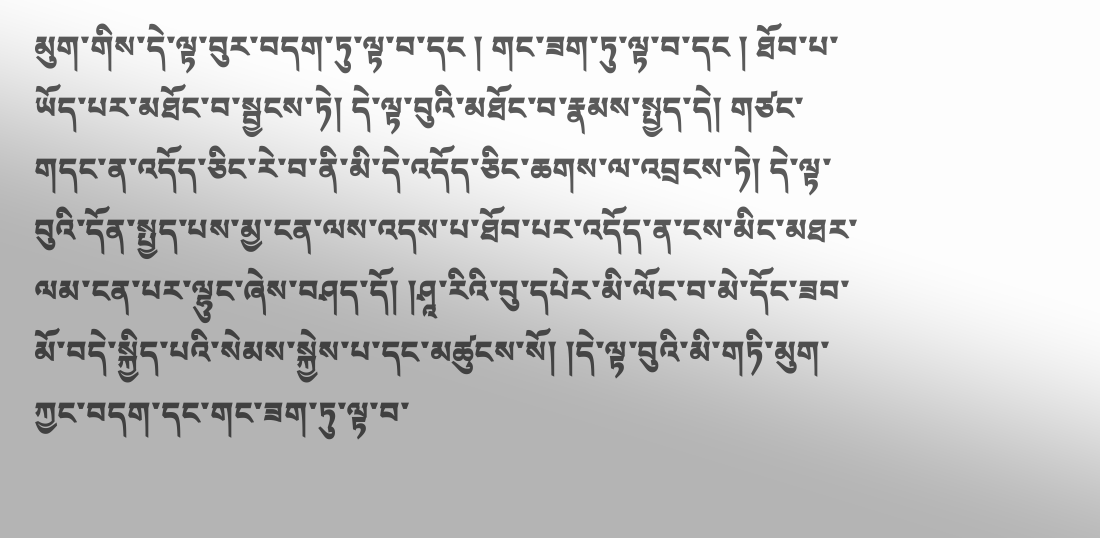མུག་གིས་དེ་ལྟ་བུར་བདག་ཏུ་ལྟ་བ་དང ། གང་ཟག་ཏུ་ལྟ་བ་དང ། ཐོབ་པ་ཡོད་པར་མཐོང་བ་སྦྱངས་ཏེ། དེ་ལྟ་བུའི་མཐོང་བ་རྣམས་སྤྱད་དེ། གཙང་གདང་ན་འདོད་ཅིང་རེ་བ་ནི་མི་དེ་འདོད་ཅིང་ཆགས་ལ་འབྲངས་ཏེ། དེ་ལྟ་བུའི་དོན་སྤྱད་པས་མྱ་ངན་ལས་འདས་པ་ཐོབ་པར་འདོད་ན་ངས་མིང་མཐར་ལམ་ངན་པར་ལྷུང་ཞེས་བཤད་དོ། །ཤཱ་རིའི་བུ་དཔེར་མི་ལོང་བ་མེ་དོང་ཟབ་མོ་བདེ་སྐྱིད་པའི་སེམས་སྐྱེས་པ་དང་མཚུངས་སོ། །དེ་ལྟ་བུའི་མི་གཏི་མུག་ཀྱང་བདག་དང་གང་ཟག་ཏུ་ལྟ་བ་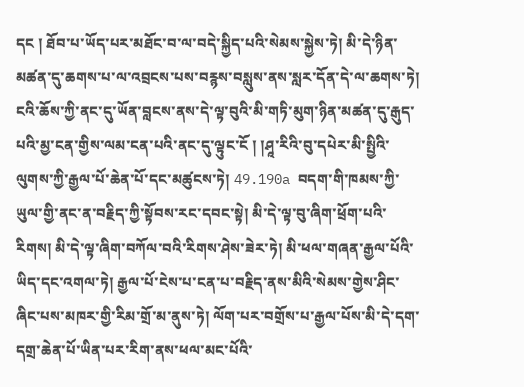དང ། ཐོབ་པ་ཡོད་པར་མཐོང་བ་ལ་བདེ་སྐྱིད་པའི་སེམས་སྐྱེས་ཏེ། མི་དེ་ཉིན་མཚན་དུ་ཆགས་པ་ལ་འབྲངས་པས་བརྙས་བསླུས་ནས་སླར་དོན་དེ་ལ་ཆགས་ཏེ། ངའི་ཆོས་ཀྱི་ནང་དུ་ཡོན་བླངས་ནས་དེ་ལྟ་བུའི་མི་གཏི་མུག་ཉིན་མཚན་དུ་རྒུད་པའི་མྱ་ངན་གྱིས་ལམ་ངན་པའི་ནང་དུ་ལྟུང་ངོ ། །ཤཱ་རིའི་བུ་དཔེར་མི་སྤྱིའི་ལུགས་ཀྱི་རྒྱལ་པོ་ཆེན་པོ་དང་མཚུངས་ཏེ། 49.190a བདག་གི་ཁམས་ཀྱི་ཡུལ་གྱི་ནང་ན་བརྗིད་ཀྱི་སྟོབས་རང་དབང་སྟེ། མི་དེ་ལྟ་བུ་ཞིག་ཕྲོག་པའི་རིགས། མི་དེ་ལྟ་ཞིག་བཀོལ་བའི་རིགས་ཤེས་ཟེར་ཏེ། མི་ཕལ་གཞན་རྒྱལ་པོའི་ཡིད་དང་འགལ་ཏེ། རྒྱལ་པོ་ངེས་པ་ངན་པ་བརྗིད་ནས་མིའི་སེམས་གྱེས་ཤིང་ཞིང་པས་མཁར་གྱི་རིམ་གྲོ་མ་ནུས་ཏེ། ལོག་པར་བགྲོས་པ་རྒྱལ་པོས་མི་དེ་དག་དགྲ་ཆེན་པོ་ཡིན་པར་རིག་ནས་ཕལ་མང་པོའི་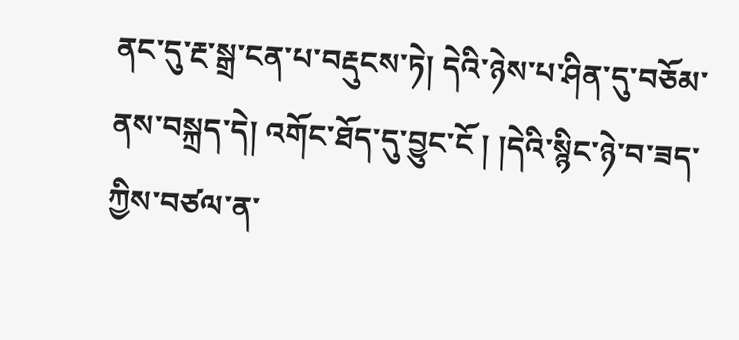ནང་དུ་རྔ་སྒྲ་ངན་པ་བརྡུངས་ཏེ། དེའི་ཉེས་པ་ཤིན་དུ་བཅོམ་ནས་བསྐྲད་དེ། འགོང་ཐོད་དུ་བྱུང་ངོ ། །དེའི་སྙིང་ཉེ་བ་ཟད་ཀྱིས་བཙལ་ན་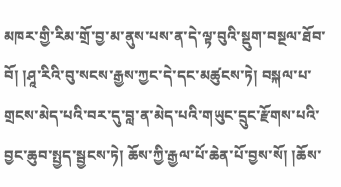མཁར་གྱི་རིམ་གྲོ་བྱ་མ་ནུས་པས་ན་དེ་ལྟ་བུའི་སྡུག་བསྔལ་ཐོབ་བོ། །ཤཱ་རིའི་བུ་སངས་རྒྱས་ཀྱང་དེ་དང་མཚུངས་ཏེ། བསྐལ་པ་གྲངས་མེད་པའི་བར་དུ་བླ་ན་མེད་པའི་གཡུང་དྲུང་རྫོགས་པའི་བྱང་ཆུབ་སྤྱད་སྦྱངས་ཏེ། ཆོས་ཀྱི་རྒྱལ་པོ་ཆེན་པོ་བྱས་སོ། །ཆོས་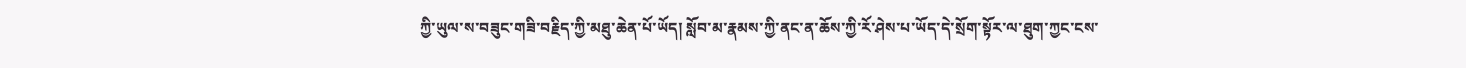ཀྱི་ཡུལ་ས་བཟུང་གཟི་བརྗིད་ཀྱི་མཐུ་ཆེན་པོ་ཡོད། སློབ་མ་རྣམས་ཀྱི་ནང་ན་ཆོས་ཀྱི་རོ་ཤེས་པ་ཡོད་དེ་སྲོག་སྟོར་ལ་ཐུག་ཀྱང་ངས་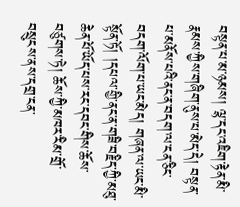བསྟན་པ་མ་ཉམས། ལྷ་དང་འཇིག་རྟེན་མི་རྣམས་ཀྱིས་གཞིག་ནུས་པ་མེད་དེ། བསྟན་པ་མནོས་པའི་ནང་ན་བདག་ལ་ངན་ཅིང་བདག་ལོག་པ་ཡང་མེད། གཞན་ལ་ཡང་མི་སྟོན་ཏོ། །དཔལ་གྱི་ནང་ན་གཟི་བརྗིད་ཀྱི་མཐུ་ཆེན་པོ་ཡོད་པས་རང་དབང་གིས་ཆོས་བཙུགས་ཏེ། ཆོས་ཀྱི་མཁར་རིམ་གྲོ་བསྲུངས་ནས་དགྲ་ངན་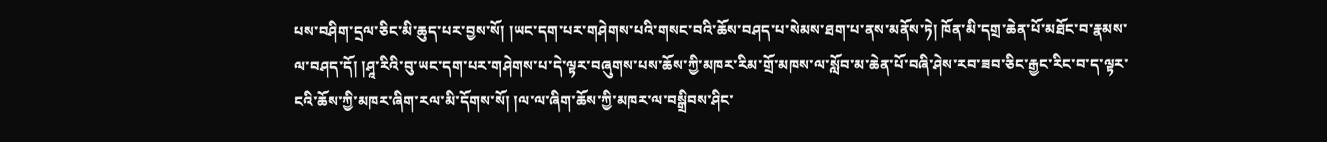པས་བཤིག་དྲལ་ཅིང་མི་ཆུད་པར་བྱས་སོ། །ཡང་དག་པར་གཤེགས་པའི་གསང་བའི་ཆོས་བཤད་པ་སེམས་ཐག་པ་ནས་མནོས་ཏེ། ཁོན་མི་དགྲ་ཆེན་པོ་མཐོང་བ་རྣམས་ལ་བཤད་དོ། །ཤཱ་རིའི་བུ་ཡང་དག་པར་གཤེགས་པ་དེ་ལྟར་བཞུགས་པས་ཆོས་ཀྱི་མཁར་རིམ་གྲོ་མཁས་ལ་སློབ་མ་ཆེན་པོ་བཞི་ཤེས་རབ་ཟབ་ཅིང་རྒྱང་རིང་བ་ད་ལྟར་ངའི་ཆོས་ཀྱི་མཁར་ཞིག་རལ་མི་དོགས་སོ། །ལ་ལ་ཞིག་ཆོས་ཀྱི་མཁར་ལ་བསྒྲིབས་ཤིང་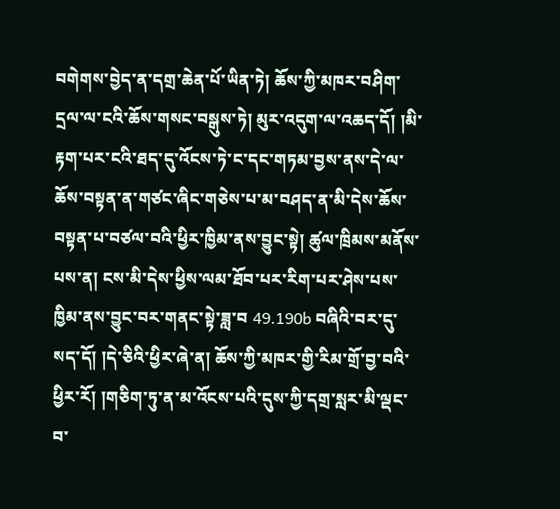བགེགས་བྱེད་ན་དགྲ་ཆེན་པོ་ཡིན་ཏེ། ཆོས་ཀྱི་མཁར་བཤིག་དྲལ་ལ་ངའི་ཆོས་གསང་བསྒུས་ཏེ། མུར་འདུག་ལ་འཆད་དོ། །མི་རྟག་པར་ངའི་ཐད་དུ་འོངས་ཏེ་ང་དང་གཏམ་བྱས་ནས་དེ་ལ་ཆོས་བསྟན་ན་གཙང་ཞིང་གཅེས་པ་མ་བཤད་ན་མི་དེས་ཆོས་བསྟན་པ་བཙལ་བའི་ཕྱིར་ཁྱིམ་ནས་བྱུང་སྟེ། ཚུལ་ཁྲིམས་མནོས་པས་ན། ངས་མི་དེས་ཕྱིས་ལམ་ཐོབ་པར་རིག་པར་ཤེས་པས་ཁྱིམ་ནས་བྱུང་བར་གནང་སྟེ་ཟླ་བ 49.190b བཞིའི་བར་དུ་སད་དོ། །དེ་ཅིའི་ཕྱིར་ཞེ་ན། ཆོས་ཀྱི་མཁར་གྱི་རིམ་གྲོ་བྱ་བའི་ཕྱིར་རོ། །གཅིག་ཏུ་ན་མ་འོངས་པའི་དུས་ཀྱི་དགྲ་སླར་མི་ལྡང་བ་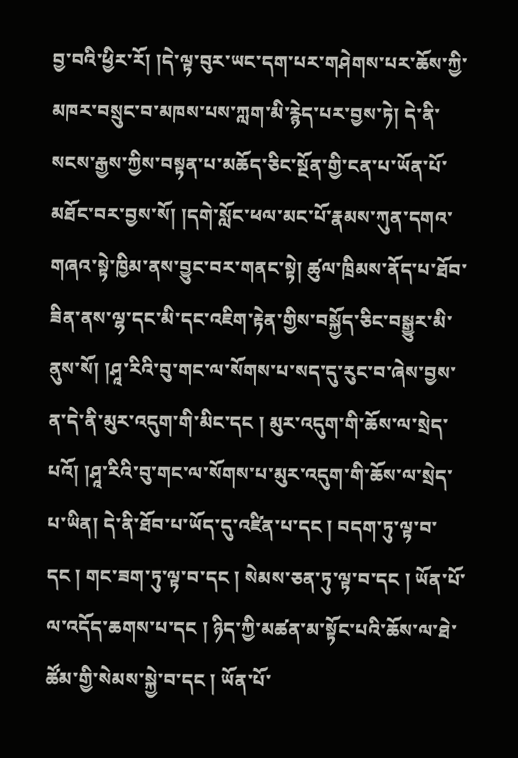བྱ་བའི་ཕྱིར་རོ། །དེ་ལྟ་བུར་ཡང་དག་པར་གཤེགས་པར་ཆོས་ཀྱི་མཁར་བསྲུང་བ་མཁས་པས་ཀླག་མི་རྙེད་པར་བྱས་ཏེ། དེ་ནི་སངས་རྒྱས་ཀྱིས་བསྟན་པ་མཆོད་ཅིང་སྔོན་གྱི་ངན་པ་ཡོན་པོ་མཐོང་བར་བྱས་སོ། །དགེ་སློང་ཕལ་མང་པོ་རྣམས་ཀུན་དགའ་གཞའ་སྟེ་ཁྱིམ་ནས་བྱུང་བར་གནང་སྟེ། ཚུལ་ཁྲིམས་ནོད་པ་ཐོབ་ཟིན་ནས་ལྷ་དང་མི་དང་འཇིག་རྟེན་གྱིས་བསྐྱོད་ཅིང་བསྒྱུར་མི་ནུས་སོ། །ཤཱ་རིའི་བུ་གང་ལ་སོགས་པ་སད་དུ་རུང་བ་ཞེས་བྱས་ན་དེ་ནི་མུར་འདུག་གི་མིང་དང ། མུར་འདུག་གི་ཆོས་ལ་སྲེད་པའོ། །ཤཱ་རིའི་བུ་གང་ལ་སོགས་པ་མུར་འདུག་གི་ཆོས་ལ་སྲེད་པ་ཡིན། དེ་ནི་ཐོབ་པ་ཡོད་དུ་འཛིན་པ་དང ། བདག་ཏུ་ལྟ་བ་དང ། གང་ཟག་ཏུ་ལྟ་བ་དང ། སེམས་ཅན་ཏུ་ལྟ་བ་དང ། ཡོན་པོ་ལ་འདོད་ཆགས་པ་དང ། ཉིད་ཀྱི་མཚན་མ་སྟོང་པའི་ཆོས་ལ་ཐེ་ཚོམ་གྱི་སེམས་སྐྱེ་བ་དང ། ཡོན་པོ་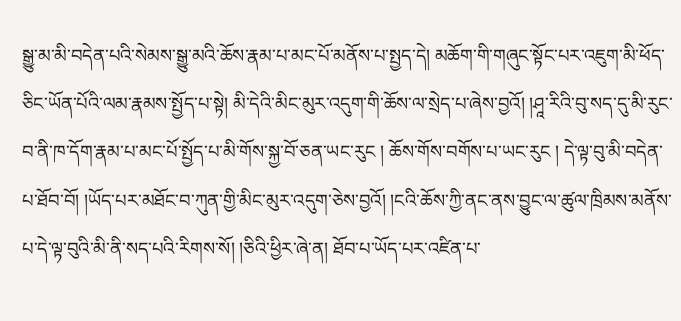སྒྱུ་མ་མི་བདེན་པའི་སེམས་སྒྱུ་མའི་ཆོས་རྣམ་པ་མང་པོ་མནོས་པ་སྤྱད་དེ། མཆོག་གི་གཞུང་སྟོང་པར་འཇུག་མི་ཕོད་ཅིང་ཡོན་པོའི་ལམ་རྣམས་སྤྱོད་པ་སྟེ། མི་དེའི་མིང་མུར་འདུག་གི་ཆོས་ལ་སྲེད་པ་ཞེས་བྱའོ། །ཤཱ་རིའི་བུ་སད་དུ་མི་རུང་བ་ནི་ཁ་དོག་རྣམ་པ་མང་པོ་སྤྱོད་པ་མི་གོས་སྐྱ་བོ་ཅན་ཡང་རུང ། ཆོས་གོས་བགོས་པ་ཡང་རུང ། དེ་ལྟ་བུ་མི་བདེན་པ་ཐོབ་བོ། །ཡོད་པར་མཐོང་བ་ཀུན་གྱི་མིང་མུར་འདུག་ཅེས་བྱའོ། །ངའི་ཆོས་ཀྱི་ནང་ནས་བྱུང་ལ་ཚུལ་ཁྲིམས་མནོས་པ་དེ་ལྟ་བུའི་མི་ནི་སད་པའི་རིགས་སོ། །ཅིའི་ཕྱིར་ཞེ་ན། ཐོབ་པ་ཡོད་པར་འཛིན་པ་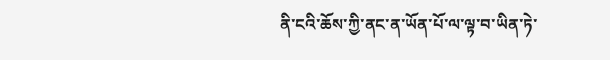ནི་ངའི་ཆོས་ཀྱི་ནང་ན་ཡོན་པོ་ལ་ལྟ་བ་ཡིན་ཏེ་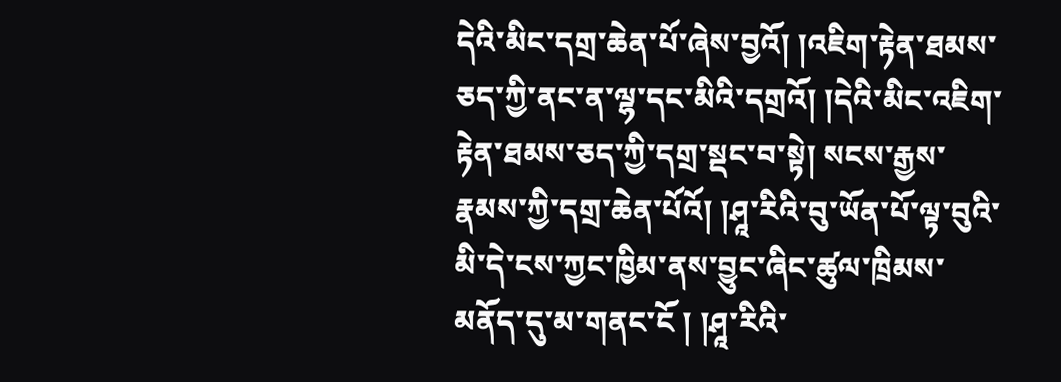དེའི་མིང་དགྲ་ཆེན་པོ་ཞེས་བྱའོ། །འཇིག་རྟེན་ཐམས་ཅད་ཀྱི་ནང་ན་ལྷ་དང་མིའི་དགྲའོ། །དེའི་མིང་འཇིག་རྟེན་ཐམས་ཅད་ཀྱི་དགྲ་སྡང་བ་སྟེ། སངས་རྒྱས་རྣམས་ཀྱི་དགྲ་ཆེན་པོའོ། །ཤཱ་རིའི་བུ་ཡོན་པོ་ལྟ་བུའི་མི་དེ་ངས་ཀྱང་ཁྱིམ་ནས་བྱུང་ཞིང་ཚུལ་ཁྲིམས་མནོད་དུ་མ་གནང་ངོ ། །ཤཱ་རིའི་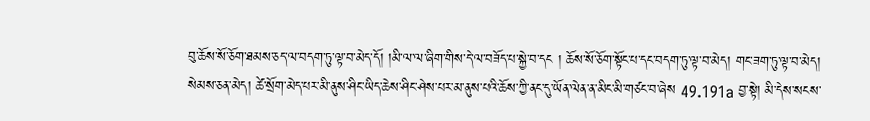བུ་ཆོས་སོ་ཅོག་ཐམས་ཅད་ལ་བདག་ཏུ་ལྟ་བ་མེད་དོ། །མི་ལ་ལ་ཞིག་གིས་དེ་ལ་བཟོད་པ་སྐྱེ་བ་དང ། ཆོས་སོ་ཅོག་སྟོང་པ་དང་བདག་ཏུ་ལྟ་བ་མེད། གང་ཟག་ཏུ་ལྟ་བ་མེད། སེམས་ཅན་མེད། ཚེ་སྲོག་མེད་པར་མི་ནུས་ཤིང་ཡིད་ཆེས་ཤིང་ཤེས་པར་མ་ནུས་པའི་ཆོས་ཀྱི་ནང་དུ་ཡོན་ལེན་ན་མིང་མི་གཙང་བ་ཞེས 49.191a བྱ་སྟེ། མི་དེས་སངས་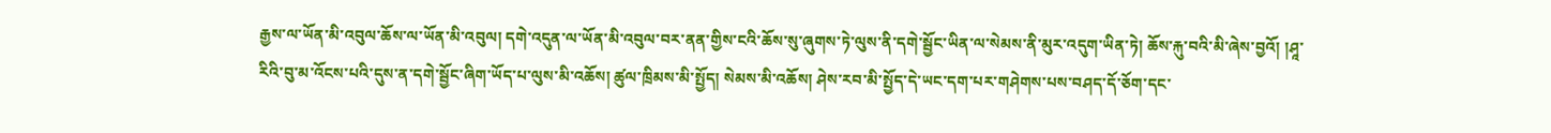རྒྱས་ལ་ཡོན་མི་འབུལ་ཆོས་ལ་ཡོན་མི་འབུལ། དགེ་འདུན་ལ་ཡོན་མི་འབུལ་བར་ནན་གྱིས་ངའི་ཆོས་སུ་ཞུགས་ཏེ་ལུས་ནི་དགེ་སྦྱོང་ཡིན་ལ་སེམས་ནི་མུར་འདུག་ཡིན་ཏེ། ཆོས་རྐུ་བའི་མི་ཞེས་བྱའོ། །ཤཱ་རིའི་བུ་མ་འོངས་པའི་དུས་ན་དགེ་སྦྱོང་ཞིག་ཡོད་པ་ལུས་མི་འཆོས། ཚུལ་ཁྲིམས་མི་སྤྱོད། སེམས་མི་འཆོས། ཤེས་རབ་མི་སྤྱོད་དེ་ཡང་དག་པར་གཤེགས་པས་བཤད་དོ་ཅོག་དང་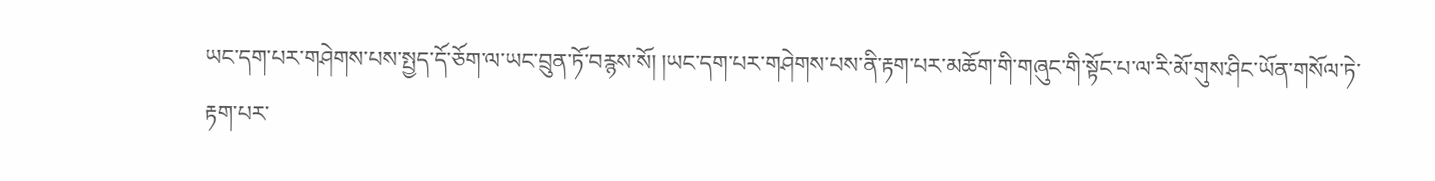ཡང་དག་པར་གཤེགས་པས་སྤྱད་དོ་ཅོག་ལ་ཡང་བྲུན་ཏོ་བརྙས་སོ། །ཡང་དག་པར་གཤེགས་པས་ནི་རྟག་པར་མཆོག་གི་གཞུང་གི་སྟོང་པ་ལ་རི་མོ་གུས་ཤིང་ཡོན་གསོལ་ཏེ་རྟག་པར་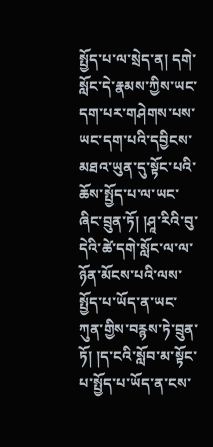སྤྱོད་པ་ལ་སྲེད་ན། དགེ་སློང་དེ་རྣམས་ཀྱིས་ཡང་དག་པར་གཤེགས་པས་ཡང་དག་པའི་དབྱིངས་མཐའ་ཡུན་དུ་སྟོང་པའི་ཆོས་སྤྱོད་པ་ལ་ཡང་ཞིང་བྲུན་ཏོ། །ཤཱ་རིའི་བུ་དེའི་ཚེ་དགེ་སློང་ལ་ལ་ཉོན་མོངས་པའི་ལས་སྤྱོད་པ་ཡོད་ན་ཡང་ཀུན་གྱིས་བརྙས་ཏེ་བྲུན་ཏོ། །ད་ངའི་སློབ་མ་སྟོང་པ་སྤྱོད་པ་ཡོད་ན་ངས་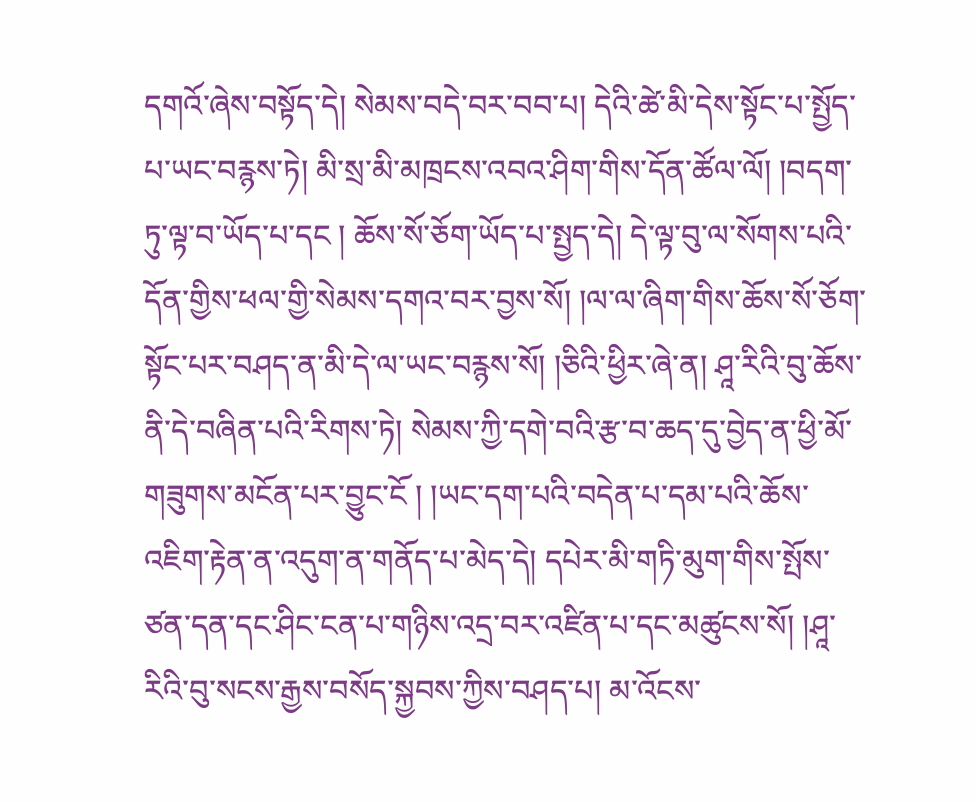དགའོ་ཞེས་བསྟོད་དེ། སེམས་བདེ་བར་བབ་པ། དེའི་ཚེ་མི་དེས་སྟོང་པ་སྤྱོད་པ་ཡང་བརྙས་ཏེ། མི་སྲ་མི་མཁྲངས་འབའ་ཤིག་གིས་དོན་ཚོལ་ལོ། །བདག་ཏུ་ལྟ་བ་ཡོད་པ་དང ། ཆོས་སོ་ཅོག་ཡོད་པ་སྤྱད་དེ། དེ་ལྟ་བུ་ལ་སོགས་པའི་དོན་གྱིས་ཕལ་གྱི་སེམས་དགའ་བར་བྱས་སོ། །ལ་ལ་ཞིག་གིས་ཆོས་སོ་ཅོག་སྟོང་པར་བཤད་ན་མི་དེ་ལ་ཡང་བརྙས་སོ། །ཅིའི་ཕྱིར་ཞེ་ན། ཤཱ་རིའི་བུ་ཆོས་ནི་དེ་བཞིན་པའི་རིགས་ཏེ། སེམས་ཀྱི་དགེ་བའི་རྩ་བ་ཆད་དུ་བྱེད་ན་ཕྱི་མོ་གཟུགས་མངོན་པར་བྱུང་ངོ ། །ཡང་དག་པའི་བདེན་པ་དམ་པའི་ཆོས་འཇིག་རྟེན་ན་འདུག་ན་གནོད་པ་མེད་དེ། དཔེར་མི་གཏི་མུག་གིས་སྤོས་ཙན་དན་དང་ཤིང་ངན་པ་གཉིས་འདྲ་བར་འཛིན་པ་དང་མཚུངས་སོ། །ཤཱ་རིའི་བུ་སངས་རྒྱས་བསོད་སྐྱབས་ཀྱིས་བཤད་པ། མ་འོངས་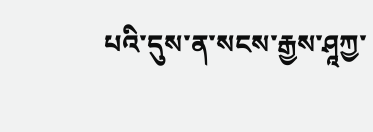པའི་དུས་ན་སངས་རྒྱས་ཤཱཀྱ་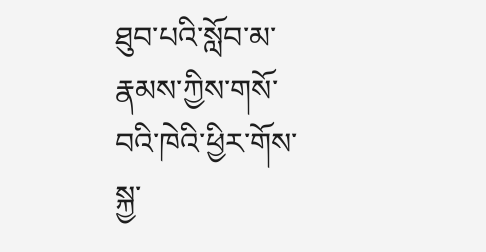ཐུབ་པའི་སློབ་མ་རྣམས་ཀྱིས་གསོ་བའི་ཁེའི་ཕྱིར་གོས་སྐྱ་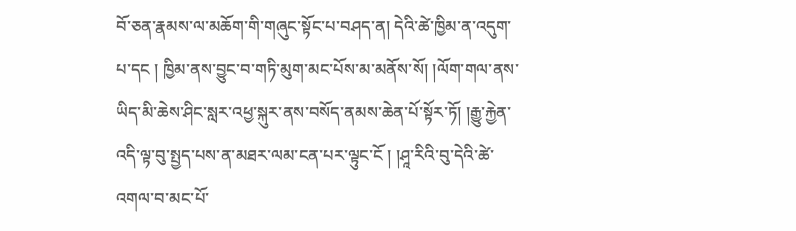བོ་ཅན་རྣམས་ལ་མཆོག་གི་གཞུང་སྟོང་པ་བཤད་ན། དེའི་ཚེ་ཁྱིམ་ན་འདུག་པ་དང ། ཁྱིམ་ནས་བྱུང་བ་གཏི་མུག་མང་པོས་མ་མནོས་སོ། །ལོག་གལ་ནས་ཡིད་མི་ཆེས་ཤིང་སླར་འཕྱ་སྐུར་ནས་བསོད་ནམས་ཆེན་པོ་སྟོར་ཏོ། །རྒྱུ་རྐྱེན་འདི་ལྟ་བུ་སྤྱད་པས་ན་མཐར་ལམ་ངན་པར་ལྟུང་ངོ ། །ཤཱ་རིའི་བུ་དེའི་ཚེ་འགལ་བ་མང་པོ་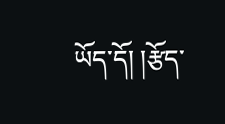ཡོད་དོ། །རྩོད་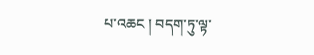པ་འཆང ། བདག་ཏུ་ལྟ་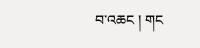བ་འཆང ། གང